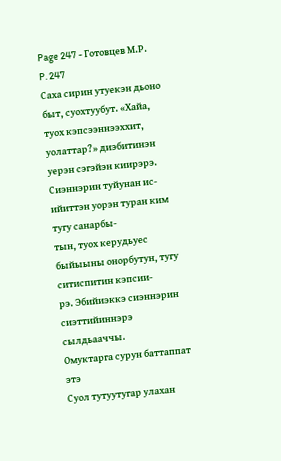Page 247 - Готовцев М.Р.
P. 247
Саха сирин утуекэн дьоно
быт, суохтуубут. «Хайа, туох кэпсээннээххит, уолаттар?» диэбитинэн
уерэн сэгэйэн киирэрэ.
Сиэннэрин туйунан ис-ийиттэн уорэн туран ким тугу санарбы-
тын, туох керудьуес быйыыны онорбутун, тугу ситиспитин кэпсии-
рэ. Эбийиэккэ сиэннэрин сиэттийиннэрэ сылдьааччы.
Омуктарга сурун баттаппат этэ
Суол тутуутугар улахан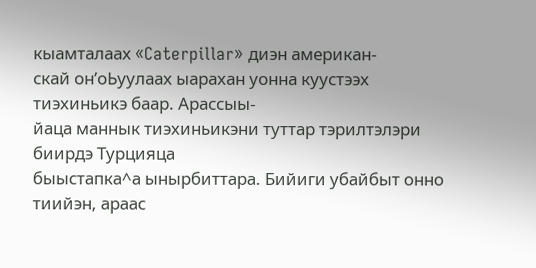кыамталаах «Caterpillar» диэн американ-
скай он’оЬуулаах ыарахан уонна куустээх тиэхиньикэ баар. Арассыы-
йаца маннык тиэхиньикэни туттар тэрилтэлэри биирдэ Турцияца
быыстапка^а ынырбиттара. Бийиги убайбыт онно тиийэн, араас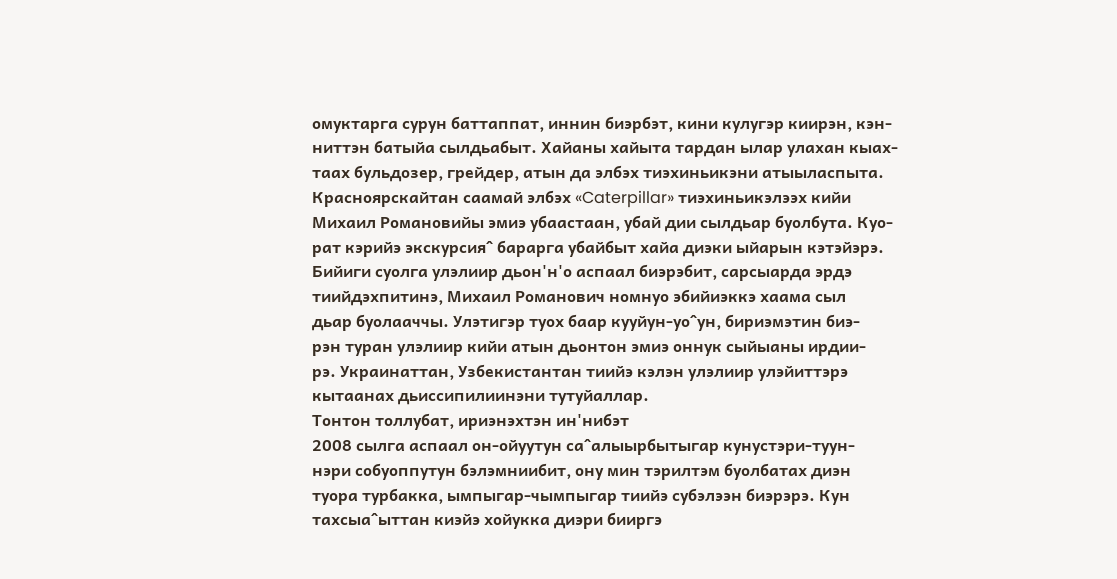омуктарга сурун баттаппат, иннин биэрбэт, кини кулугэр киирэн, кэн-
ниттэн батыйа сылдьабыт. Хайаны хайыта тардан ылар улахан кыах-
таах бульдозер, грейдер, атын да элбэх тиэхиньикэни атыыласпыта.
Красноярскайтан саамай элбэх «Caterpillar» тиэхиньикэлээх кийи
Михаил Романовийы эмиэ убаастаан, убай дии сылдьар буолбута. Куо-
рат кэрийэ экскурсия^ барарга убайбыт хайа диэки ыйарын кэтэйэрэ.
Бийиги суолга улэлиир дьон'н'о аспаал биэрэбит, сарсыарда эрдэ
тиийдэхпитинэ, Михаил Романович номнуо эбийиэккэ хаама сыл
дьар буолааччы. Улэтигэр туох баар кууйун-уо^ун, бириэмэтин биэ-
рэн туран улэлиир кийи атын дьонтон эмиэ оннук сыйыаны ирдии-
рэ. Украинаттан, Узбекистантан тиийэ кэлэн улэлиир улэйиттэрэ
кытаанах дьиссипилиинэни тутуйаллар.
Тонтон толлубат, ириэнэхтэн ин'нибэт
2008 сылга аспаал он-ойуутун са^алыырбытыгар кунустэри-туун-
нэри собуоппутун бэлэмниибит, ону мин тэрилтэм буолбатах диэн
туора турбакка, ымпыгар-чымпыгар тиийэ субэлээн биэрэрэ. Кун
тахсыа^ыттан киэйэ хойукка диэри бииргэ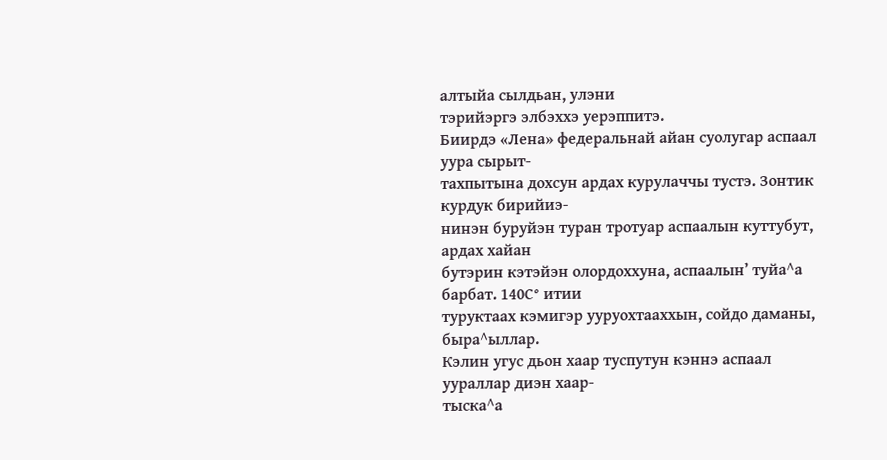алтыйа сылдьан, улэни
тэрийэргэ элбэххэ уерэппитэ.
Биирдэ «Лена» федеральнай айан суолугар аспаал уура сырыт-
тахпытына дохсун ардах курулаччы тустэ. Зонтик курдук бирийиэ-
нинэн буруйэн туран тротуар аспаалын куттубут, ардах хайан
бутэрин кэтэйэн олордоххуна, аспаалын’ туйа^а барбат. 140С° итии
туруктаах кэмигэр ууруохтааххын, сойдо даманы, быра^ыллар.
Кэлин угус дьон хаар туспутун кэннэ аспаал уураллар диэн хаар-
тыска^а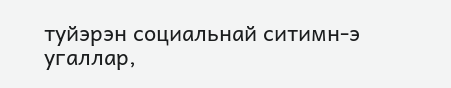туйэрэн социальнай ситимн-э угаллар,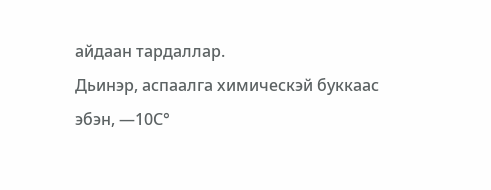айдаан тардаллар.
Дьинэр, аспаалга химическэй буккаас эбэн, —10С°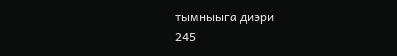тымныыга диэри
245